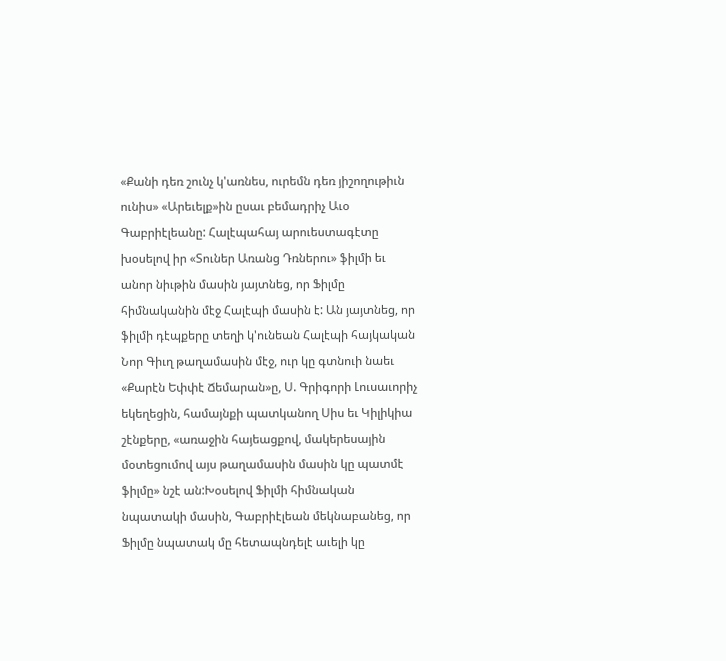«Քանի դեռ շունչ կ'առնես, ուրեմն դեռ յիշողութիւն ունիս» «Արեւելք»ին ըսաւ բեմադրիչ Աւօ Գաբրիէլեանը: Հալէպահայ արուեստագէտը խօսելով իր «Տուներ Առանց Դռներու» ֆիլմի եւ անոր նիւթին մասին յայտնեց, որ Ֆիլմը հիմնականին մէջ Հալէպի մասին է: Ան յայտնեց, որ ֆիլմի դէպքերը տեղի կ'ունեան Հալէպի հայկական Նոր Գիւղ թաղամասին մէջ, ուր կը գտնուի նաեւ «Քարէն Եփփէ Ճեմարան»ը, Ս. Գրիգորի Լուսաւորիչ եկեղեցին, համայնքի պատկանող Սիս եւ Կիլիկիա շէնքերը, «առաջին հայեացքով, մակերեսային մօտեցումով այս թաղամասին մասին կը պատմէ ֆիլմը» նշէ ան:Խօսելով Ֆիլմի հիմնական նպատակի մասին, Գաբրիէլեան մեկնաբանեց, որ Ֆիլմը նպատակ մը հետապնդելէ աւելի կը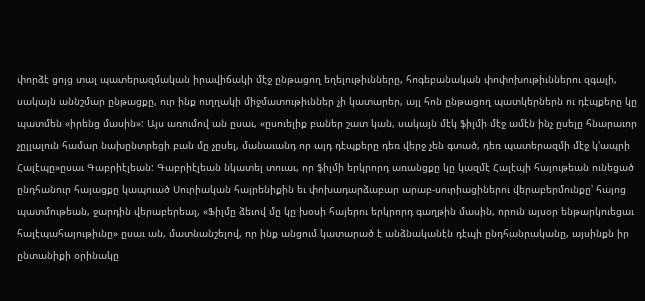փորձէ ցոյց տալ պատերազմական իրավիճակի մէջ ընթացող եղելութիւնները, հոգեբանական փոփոխութիւններու զգալի, սակայն աննշմար ընթացքը, ուր ինք ուղղակի միջմատութիւններ չի կատարեր, այլ հոն ընթացող պատկերներն ու դէպքերը կը պատմեն «իրենց մասին»: Այս առումով ան ըսաւ, «ըսուելիք բաներ շատ կան, սակայն մէկ ֆիլմի մէջ ամէն ինչ ըսելը հնարաւոր չըլլալուն համար նախընտրեցի բան մը չըսել, մանաւանդ որ այդ դէպքերը դեռ վերջ չեն գտած, դեռ պատերազմի մէջ կ'ապրի Հալէպը»ըսաւ Գաբրիէլեան: Գաբրիէլեան նկատել տուաւ, որ ֆիլմի երկրորդ առանցքը կը կազմէ Հալէպի հայութեան ունեցած ընդհանուր հայացքը կապուած Սուրիական հայրենիքին եւ փոխադարձաբար արաբ-սուրիացիներու վերաբերմունքը՝ հայոց պատմութեան, ջարդին վերաբերեալ, «Ֆիլմը ձեւով մը կը խօսի հայերու երկրորդ գաղթին մասին, որուն այսօր ենթարկուեցաւ հալէպահայութիւնը» ըսաւ ան, մատնանշելով, որ ինք անցում կատարած է անձնականէն դէպի ընդհանրականը, այսինքն իր ընտանիքի օրինակը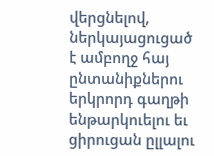վերցնելով, ներկայացուցած է ամբողջ հայ ընտանիքներու երկրորդ գաղթի ենթարկուելու եւ ցիրուցան ըլլալու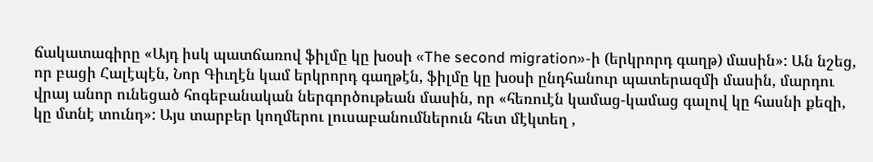ճակատագիրը «Այդ իսկ պատճառով ֆիլմը կը խօսի «The second migration»-ի (երկրորդ գաղթ) մասին»: Ան նշեց, որ բացի Հալէպէն, Նոր Գիւղէն կամ երկրորդ գաղթէն, ֆիլմը կը խօսի ընդհանուր պատերազմի մասին, մարդու վրայ անոր ունեցած հոգեբանական ներգործութեան մասին, որ «հեռուէն կամաց-կամաց գալով կը հասնի քեզի, կը մտնէ տունդ»: Այս տարբեր կողմերու լուսաբանումներուն հետ մէկտեղ ,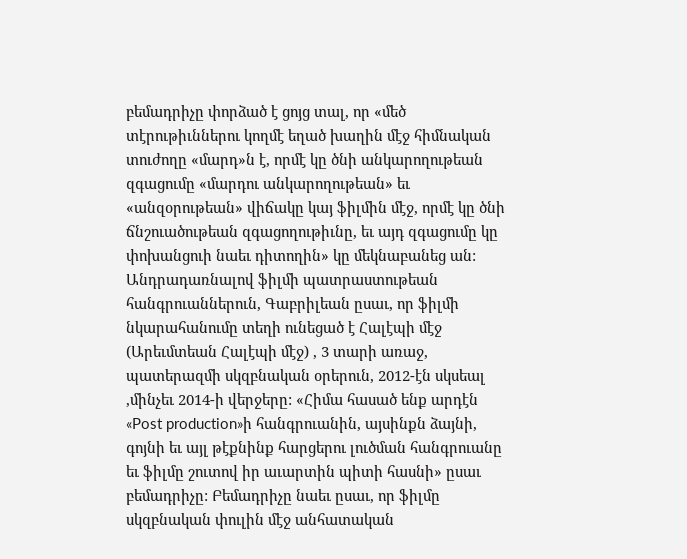բեմադրիչը փորձած է ցոյց տալ, որ «մեծ տէրութիւններու կողմէ եղած խաղին մէջ հիմնական տուժողը «մարդ»ն է, որմէ կը ծնի անկարողութեան զգացումը «մարդու անկարողութեան» եւ «անզօրութեան» վիճակը կայ ֆիլմին մէջ, որմէ կը ծնի ճնշուածութեան զգացողութիւնը, եւ այդ զգացումը կը փոխանցուի նաեւ դիտողին» կը մեկնաբանեց ան:
Անդրադառնալով ֆիլմի պատրաստութեան հանգրուաններուն, Գաբրիլեան ըսաւ, որ ֆիլմի նկարահանումը տեղի ունեցած է Հալէպի մէջ (Արեւմտեան Հալէպի մէջ) , 3 տարի առաջ, պատերազմի սկզբնական օրերուն, 2012-էն սկսեալ ,մինչեւ 2014-ի վերջերը: «Հիմա հասած ենք արդէն «Post production»ի հանգրուանին, այսինքն ձայնի, գոյնի եւ այլ թէքնինք հարցերու լուծման հանգրուանը եւ ֆիլմը շուտով իր աւարտին պիտի հասնի» ըսաւ բեմադրիչը: Բեմադրիչը նաեւ ըսաւ, որ ֆիլմը սկզբնական փուլին մէջ անհատական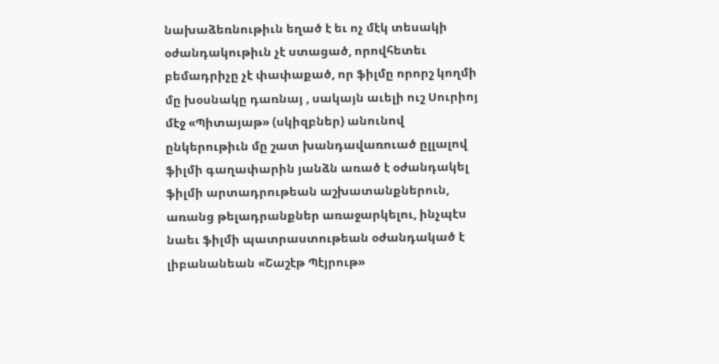նախաձեռնութիւն եղած է եւ ոչ մէկ տեսակի օժանդակութիւն չէ ստացած, որովհետեւ բեմադրիչը չէ փափաքած, որ ֆիլմը որորշ կողմի մը խօսնակը դառնայ , սակայն աւելի ուշ Սուրիոյ մէջ «Պիտայաթ» (սկիզբներ) անունով ընկերութիւն մը շատ խանդավառուած ըլլալով ֆիլմի գաղափարին յանձն առած է օժանդակել ֆիլմի արտադրութեան աշխատանքներուն, առանց թելադրանքներ առաջարկելու, ինչպէս նաեւ ֆիլմի պատրաստութեան օժանդակած է լիբանանեան «Շաշէթ Պէյրութ»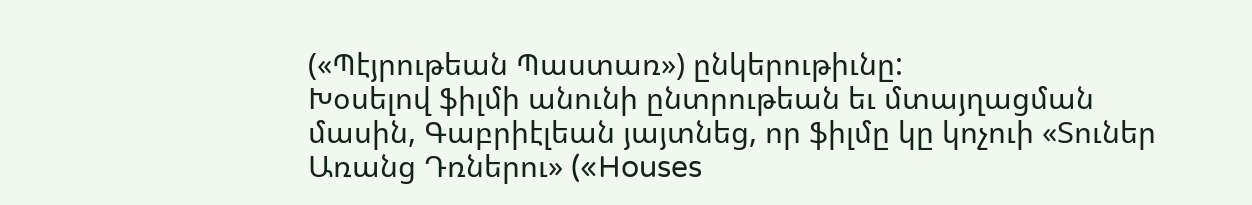(«Պէյրութեան Պաստառ») ընկերութիւնը:
Խօսելով ֆիլմի անունի ընտրութեան եւ մտայղացման մասին, Գաբրիէլեան յայտնեց, որ ֆիլմը կը կոչուի «Տուներ Առանց Դռներու» («Houses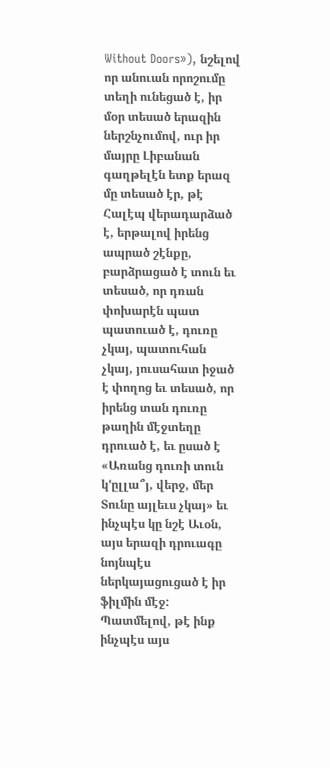Without Doors»), նշելով որ անուան որոշումը տեղի ունեցած է, իր մօր տեսած երազին ներշնչումով, ուր իր մայրը Լիբանան գաղթելէն ետք երազ մը տեսած էր, թէ Հալէպ վերադարձած է, երթալով իրենց ապրած շէնքը, բարձրացած է տուն եւ տեսած, որ դռան փոխարէն պատ պատուած է, դուռը չկայ, պատուհան չկայ, յուսահատ իջած է փողոց եւ տեսած, որ իրենց տան դուռը թաղին մէջտեղը դրուած է, եւ ըսած է «Առանց դուռի տուն կ'ըլլա՞յ, վերջ, մեր Տունը այլեւս չկայ» եւ ինչպէս կը նշէ Աւօն, այս երազի դրուագը նոյնպէս ներկայացուցած է իր ֆիլմին մէջ:
Պատմելով, թէ ինք ինչպէս այս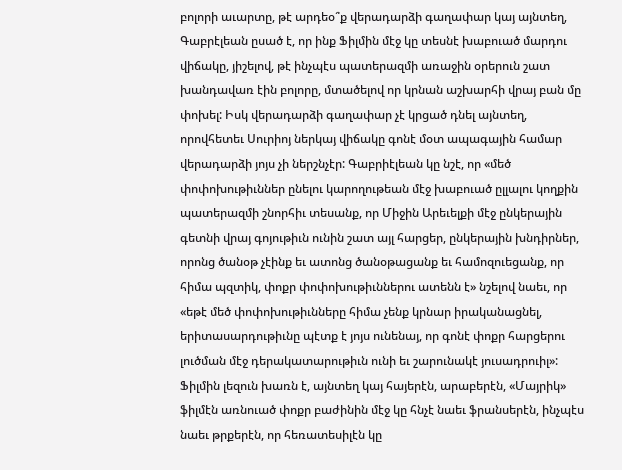բոլորի աւարտը, թէ արդեօ՞ք վերադարձի գաղափար կայ այնտեղ, Գաբրէլեան ըսած է, որ ինք Ֆիլմին մէջ կը տեսնէ խաբուած մարդու վիճակը, յիշելով, թէ ինչպէս պատերազմի առաջին օրերուն շատ խանդավառ էին բոլորը, մտածելով որ կրնան աշխարհի վրայ բան մը փոխել: Իսկ վերադարձի գաղափար չէ կրցած դնել այնտեղ, որովհետեւ Սուրիոյ ներկայ վիճակը գոնէ մօտ ապագային համար վերադարձի յոյս չի ներշնչէր: Գաբրիէլեան կը նշէ, որ «մեծ փոփոխութիւններ ընելու կարողութեան մէջ խաբուած ըլլալու կողքին պատերազմի շնորհիւ տեսանք, որ Միջին Արեւելքի մէջ ընկերային գետնի վրայ գոյութիւն ունին շատ այլ հարցեր, ընկերային խնդիրներ, որոնց ծանօթ չէինք եւ ատոնց ծանօթացանք եւ համոզուեցանք, որ հիմա պզտիկ, փոքր փոփոխութիւններու ատենն է» նշելով նաեւ, որ «եթէ մեծ փոփոխութիւնները հիմա չենք կրնար իրականացնել, երիտասարդութիւնը պէտք է յոյս ունենայ, որ գոնէ փոքր հարցերու լուծման մէջ դերակատարութիւն ունի եւ շարունակէ յուսադրուիլ»:
Ֆիլմին լեզուն խառն է, այնտեղ կայ հայերէն, արաբերէն, «Մայրիկ» ֆիլմէն առնուած փոքր բաժինին մէջ կը հնչէ նաեւ ֆրանսերէն, ինչպէս նաեւ թրքերէն, որ հեռատեսիլէն կը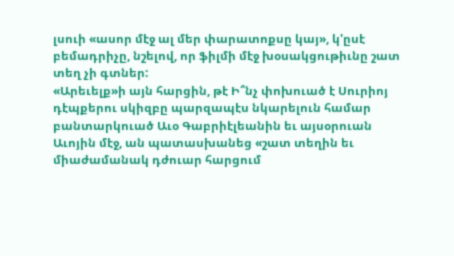լսուի «ասոր մէջ ալ մեր փարատոքսը կայ», կ'ըսէ բեմադրիչը, նշելով, որ ֆիլմի մէջ խօսակցութիւնը շատ տեղ չի գտներ:
«Արեւելք»ի այն հարցին, թէ Ի՞նչ փոխուած է Սուրիոյ դէպքերու սկիզբը պարզապէս նկարելուն համար բանտարկուած Աւօ Գաբրիէլեանին եւ այսօրուան Աւոյին մէջ, ան պատասխանեց «շատ տեղին եւ միաժամանակ դժուար հարցում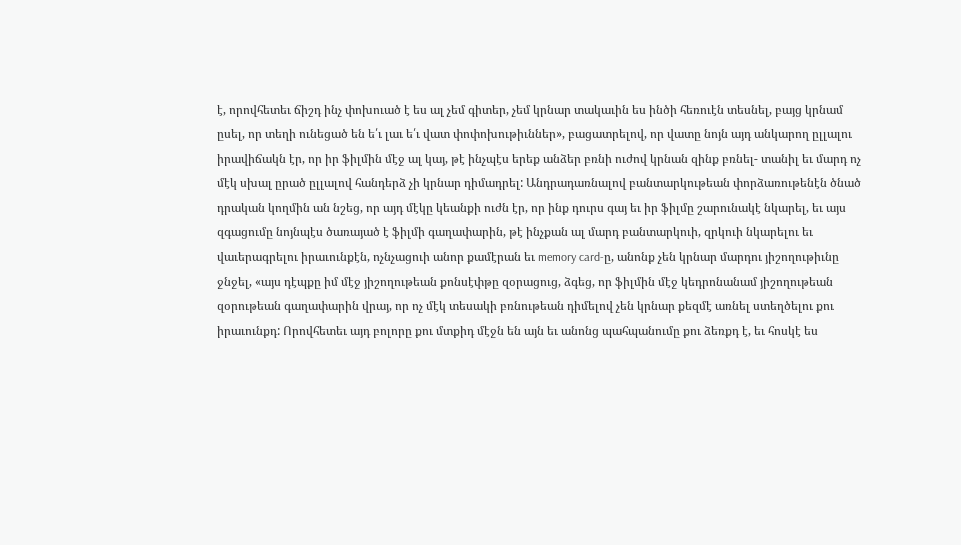է, որովհետեւ ճիշդ ինչ փոխուած է ես ալ չեմ գիտեր, չեմ կրնար տակաւին ես ինծի հեռուէն տեսնել, բայց կրնամ ըսել, որ տեղի ունեցած են ե՛ւ լաւ ե՛ւ վատ փոփոխութիւններ», բացատրելով, որ վատը նոյն այդ անկարող ըլլալու իրավիճակն էր, որ իր ֆիլմին մէջ ալ կայ, թէ ինչպէս երեք անձեր բռնի ուժով կրնան զինք բռնել- տանիլ եւ մարդ ոչ մէկ սխալ ըրած ըլլալով հանդերձ չի կրնար դիմադրել: Անդրադառնալով բանտարկութեան փորձառութենէն ծնած դրական կողմին ան նշեց, որ այդ մէկը կեանքի ուժն էր, որ ինք դուրս գայ եւ իր ֆիլմը շարունակէ նկարել, եւ այս զգացումը նոյնպէս ծառայած է ֆիլմի գաղափարին, թէ ինչքան ալ մարդ բանտարկուի, զրկուի նկարելու եւ վաւերագրելու իրաւունքէն, ոչնչացուի անոր քամէրան եւ memory card-ը, անոնք չեն կրնար մարդու յիշողութիւնը ջնջել, «այս դէպքը իմ մէջ յիշողութեան քոնսէփթը զօրացուց, ձգեց, որ ֆիլմին մէջ կեդրոնանամ յիշողութեան զօրութեան գաղափարին վրայ, որ ոչ մէկ տեսակի բռնութեան դիմելով չեն կրնար քեզմէ առնել ստեղծելու քու իրաւունքդ: Որովհետեւ այդ բոլորը քու մտքիդ մէջն են այն եւ անոնց պահպանումը քու ձեռքդ է, եւ հոսկէ ես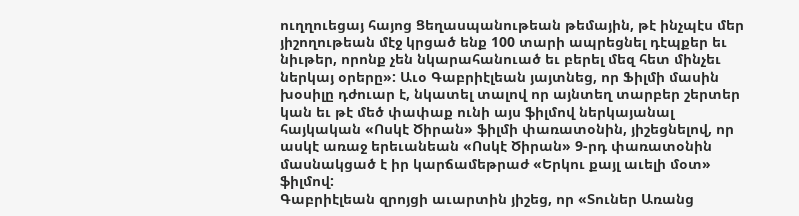ուղղուեցայ հայոց Ցեղասպանութեան թեմային, թէ ինչպէս մեր յիշողութեան մէջ կրցած ենք 100 տարի ապրեցնել դէպքեր եւ նիւթեր, որոնք չեն նկարահանուած եւ բերել մեզ հետ մինչեւ ներկայ օրերը»: Աւօ Գաբրիէլեան յայտնեց, որ Ֆիլմի մասին խօսիլը դժուար է, նկատել տալով որ այնտեղ տարբեր շերտեր կան եւ թէ մեծ փափաք ունի այս ֆիլմով ներկայանալ հայկական «Ոսկէ Ծիրան» ֆիլմի փառատօնին, յիշեցնելով, որ ասկէ առաջ երեւանեան «Ոսկէ Ծիրան» 9-րդ փառատօնին մասնակցած է իր կարճամեթրաժ «Երկու քայլ աւելի մօտ» ֆիլմով:
Գաբրիէլեան զրոյցի աւարտին յիշեց, որ «Տուներ Առանց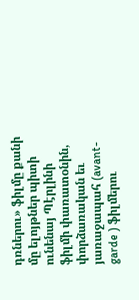դռներու» ֆիլմը քանի մը ելոյթներ պիտի ունենայ Պէրլինի ֆիլմի փառատօնին, փորձառական եւ յառաջապահ (avant-garde ) ֆիլմերու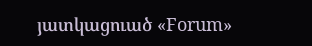յատկացուած «Forum»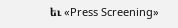եւ «Press Screening»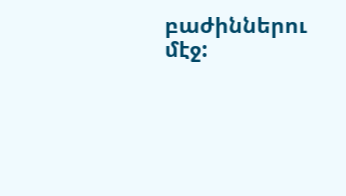բաժիններու մէջ: